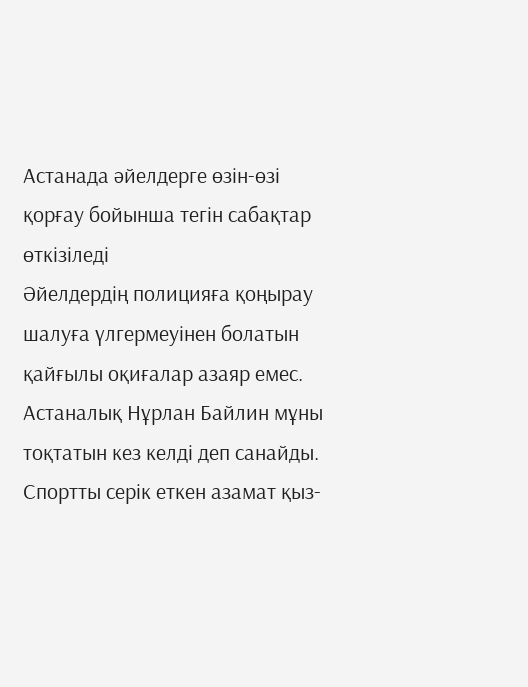Астанада әйелдерге өзін-өзі қорғау бойынша тегін сабақтар өткізіледі
Әйелдердің полицияға қоңырау шалуға үлгермеуінен болатын қайғылы оқиғалар азаяр емес. Астаналық Нұрлан Байлин мұны тоқтатын кез келді деп санайды. Спортты серік еткен азамат қыз-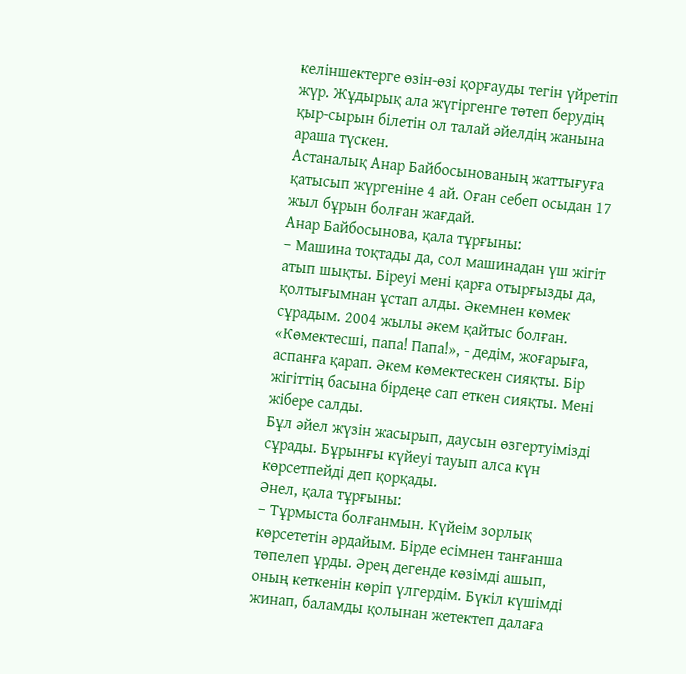келіншектерге өзін-өзі қорғауды тегін үйретіп жүр. Жұдырық ала жүгіргенге төтеп берудің қыр-сырын білетін ол талай әйелдің жанына араша түскен.
Астаналық Анар Байбосынованың жаттығуға қатысып жүргеніне 4 ай. Оған себеп осыдан 17 жыл бұрын болған жағдай.
Анар Байбосынова, қала тұрғыны:
– Машина тоқтады да, сол машинадан үш жігіт атып шықты. Біреуі мені қарға отырғызды да, қолтығымнан ұстап алды. Әкемнен көмек сұрадым. 2004 жылы әкем қайтыс болған. «Көмектесші, папа! Папа!», - дедім, жоғарыға, аспанға қарап. Әкем көмектескен сияқты. Бір жігіттің басына бірдеңе сап еткен сияқты. Мені жібере салды.
Бұл әйел жүзін жасырып, даусын өзгертуімізді сұрады. Бұрынғы күйеуі тауып алса күн көрсетпейді деп қорқады.
Әнел, қала тұрғыны:
– Тұрмыста болғанмын. Күйеім зорлық көрсететін әрдайым. Бірде есімнен танғанша төпелеп ұрды. Әрең дегенде көзімді ашып, оның кеткенін көріп үлгердім. Бүкіл күшімді жинап, баламды қолынан жетектеп далаға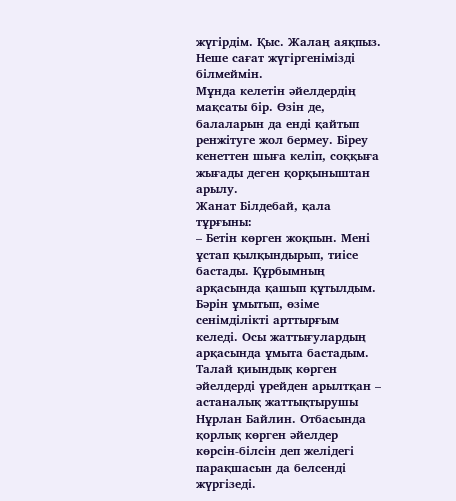жүгірдім. Қыс. Жалаң аяқпыз. Неше сағат жүгіргенімізді білмеймін.
Мұнда келетін әйелдердің мақсаты бір. Өзін де, балаларын да енді қайтып ренжітуге жол бермеу. Біреу кенеттен шыға келіп, соққыға жығады деген қорқыныштан арылу.
Жанат Білдебай, қала тұрғыны:
– Бетін көрген жоқпын. Мені ұстап қылқындырып, тиісе бастады. Құрбымның арқасында қашып құтылдым. Бәрін ұмытып, өзіме сенімділікті арттырғым келеді. Осы жаттығулардың арқасында ұмыта бастадым.
Талай қиындық көрген әйелдерді үрейден арылтқан – астаналық жаттықтырушы Нұрлан Байлин. Отбасында қорлық көрген әйелдер көрсін-білсін деп желідегі парақшасын да белсенді жүргізеді.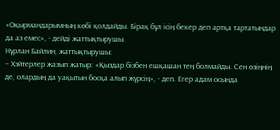«Оқырмандарымның көбі қолдайды. Бірақ бұл ісің бекер деп артқа тартатындар да аз емес», - дейді жаттықтырушы.
Нұрлан Байлин, жаттықтырушы:
– Хэйтерлер жазып жатыр: «Қыздар бізбен ешқашан тең болмайды. Сен өзіңнің де, олардың да уақытын босқа алып жүрсің», - деп. Егер адам осында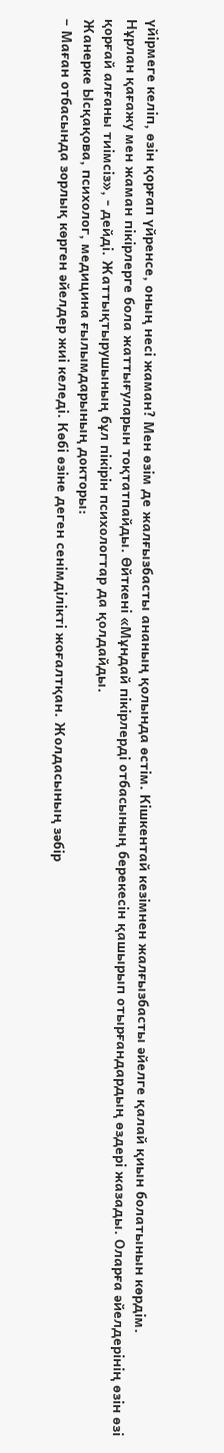үйірмеге келіп, өзін қорғап үйренсе, оның несі жаман? Мен өзім де жалғызбасты ананың қолында өстім. Кішкентай кезімнен жалғызбасты әйелге қалай қиын болатынын көрдім.
Нұрлан қағажу мен жаман пікірлерге бола жаттығуларын тоқтатпайды. Өйткені «Мұндай пікірлерді отбасының берекесін қашырып отырғандардың өздері жазады. Оларға әйелдерінің өзін өзі қорғай алғаны тиімсіз», - дейді. Жаттықтырушының бұл пікірін психологтар да қолдайды.
Жанерке Ысқақова, психолог, медицина ғылымдарының докторы:
– Маған отбасында зорлық көрген әйелдер жиі келеді. Көбі өзіне деген сенімділікті жоғалтқан. Жолдасының зәбір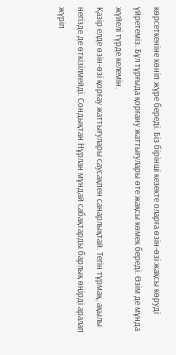көрсеткеніне көніп жүре береді. Біз бірінші кезекте оларға өзін-өзі жақсы көруді үйретеміз. Бұл тұрғыда қорғану жаттығулары өте жақсы көмек береді. Өзім де мұнда жүйелі түрде келемін.
Қазір елде өзін-өзі қорғау жаттығулары саусақпен санарлықтай. Тегін тұрмақ, ақылы негізде де өткізілмейді. Сондықтан Нұрлан мұндай сабақтарды барлық өңірді аралап жүріп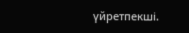үйретпекші.